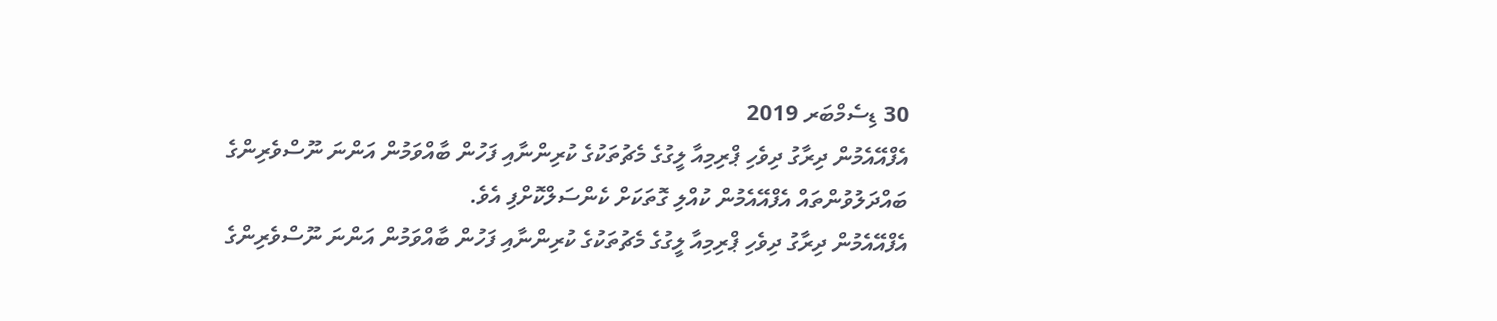30 ޑިސެމްބަރ 2019
އެފްއޭއެމުން ދިރާގު ދިވެހި ޕްރިމިއާ ލީގުގެ މެޗުތަކުގެ ކުރިންނާއި ފަހުން ބާއްވަމުން އަންނަ ނޫސްވެރިންގެ ބައްދަލުވުންތައް އެފްއޭއެމުން ކުއްލި ގޮތަކަށް ކެންސަލްކޮށްފި އެވެ.
އެފްއޭއެމުން ދިރާގު ދިވެހި ޕްރިމިއާ ލީގުގެ މެޗުތަކުގެ ކުރިންނާއި ފަހުން ބާއްވަމުން އަންނަ ނޫސްވެރިންގެ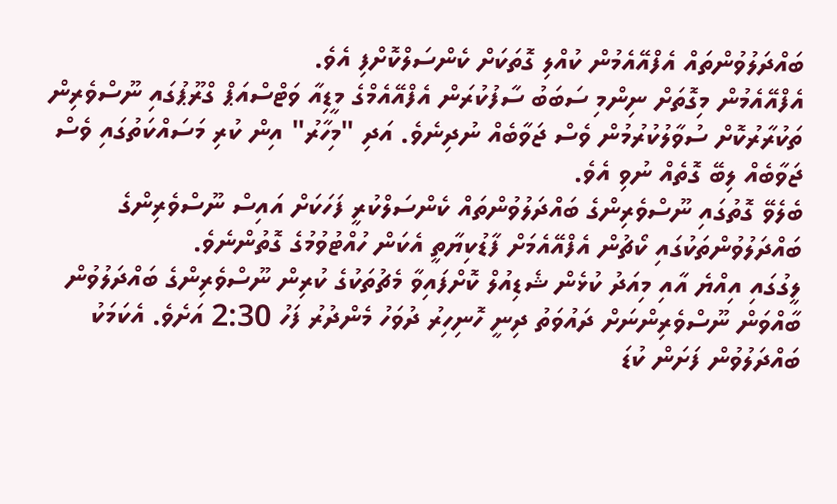ބައްދަލުވުންތައް އެފްއޭއެމުން ކުއްލި ގޮތަކަށް ކެންސަލްކޮށްފި އެވެ.
އެފްއޭއެމުން މިގޮތަށް ނިންމި ސަބަބު ސާފުކުރަން އެފްއޭއެމްގެ މީޑިއާ ވަޓްސްއަޕް ގްރޫޕުގައި ނޫސްވެރިން ތަކުރާރުކޮށް ސުވާލުކުރުމުން ވެސް ޖަވާބެއް ނުދިނެވެ. އަދި "މިހާރު" އިން ކުރި މަސައްކަތުގައި ވެސް ޖަވާބެއް ލިބޭ ގޮތެއް ނުވި އެވެ.
ބެލެވޭ ގޮތުގައި ނޫސްވެރިންގެ ބައްދަލުވުންތައް ކެންސަލްކުރީ ފަހަކަށް އައިސް ނޫސްވެރިންގެ ބައްދަލުވުންތަކުގައި ކޯޗުން އެފްއޭއެމަށް ފާޑުކިޔާތީ އެކަން ހުއްޓުވުމުގެ ގޮތުންނެވެ.
ލީގުގައި އިއްޔެ އާއި މިއަދު ކުޅެން ޝެޑިއުލް ކޮށްފައިވާ މެޗުތަކުގެ ކުރިން ނޫސްވެރިންގެ ބައްދަލުވުން ބާއްވަން ނޫސްވެރިންނަށް ދައުވަތު ދިނީ ހޮނިހިރު ދުވަހު މެންދުރު ފަހު 2:30 އަށެވެ. އެކަމަކު ބައްދަލުވުން ފަށަން ކުޑަ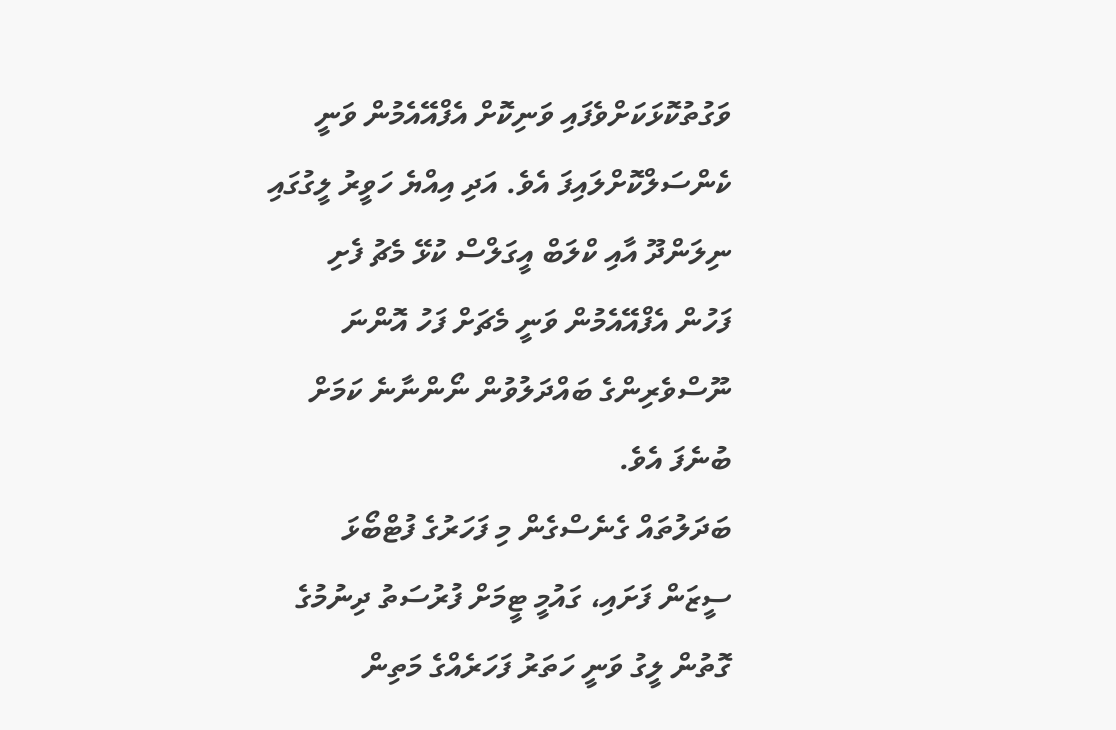ވަގުތުކޮޅަކަށްވެފައި ވަނިކޮށް އެފްއޭއެމުން ވަނީ ކެންސަލްކޮށްލައިފަ އެވެ. އަދި އިއްޔެ ހަވީރު ލީގުގައި ނިލަންދޫ އާއި ކްލަބް އީގަލްސް ކުޅޭ މެޗު ފެށި ފަހުން އެފްއޭއެމުން ވަނީ މެޗަށް ފަހު އޮންނަ ނޫސްވެރިންގެ ބައްދަލުވުން ނޯންނާނެ ކަމަށް ބުނެފަ އެވެ.
ބަދަލުތައް ގެނެސްގެން މި ފަހަރުގެ ފުޓްބޯޅަ ސީޒަން ފަށައި، ގައުމީ ޓީމަށް ފުރުސަތު ދިނުމުގެ ގޮތުން ލީގު ވަނީ ހަތަރު ފަހަރެއްގެ މަތިން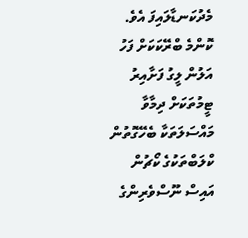މެދުކަނޑާލައިފަ އެވެ. ކޮންމެ ބްރޭކަކަށް ފަހު އަލުން ލީގު ފަށާއިރު ޓީމުތަކަށް ދިމާވާ މައްސަލަތަކާ ބެހޭގޮތުން ކްލަބްތަކުގެ ކޯޗުން އައިސް ނޫސްވެރިންގެ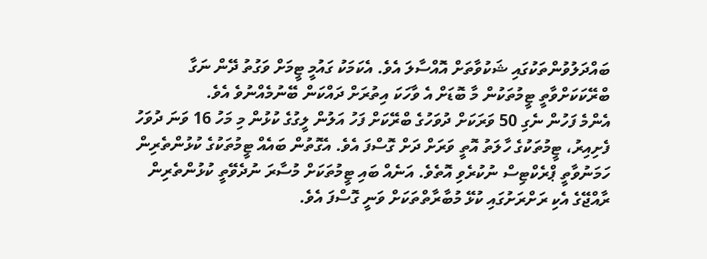ބައްދަލުވުންތަކުގައި ޝަކުވާތަށް އޮއްސާލަ އެވެ. އެކަމަކު ގައުމީ ޓީމަށް ވަގުތު ދޭން ނަގާ ބްރޭކަކަށްވާތީ ޓީމުތަކުން މާ ބޮޑަށް އެ ވާހަކަ އިތުރަށް ދައްކަން ބޭނުމެއްނުވެ އެވެ.
އެންމެ ފަހުން ނެގި 50 ވަރަކަށް ދުވަހުގެ ބްރޭކަށް ފަހު އަލުން ލީގުގެ ކުޅުން މި މަހު 16 ވަނަ ދުވަހު ފެށިއިރު، ޓީމުތަކުގެ ހާލަތު އޮތީ ވަރަށް ދަށް ގޮސްފަ އެވެ. އެގޮތުން ބައެއް ޓީމުތަކުގެ ކުޅުންތެރިން ހަމަނުވާތީ ޕްރެކްޓިސް ނުކުރެވި އޮތެވެ. އަނެއް ބައި ޓީމުތަކަށް މުސާރަ ނުދެވޭތީ ކުޅުންތެރިން ރާއްޖޭގެ އެކި ރަށްރަށުގައި ކުޅޭ މުބާރާތްތަކަށް ވަނީ ގޮސްފަ އެވެ.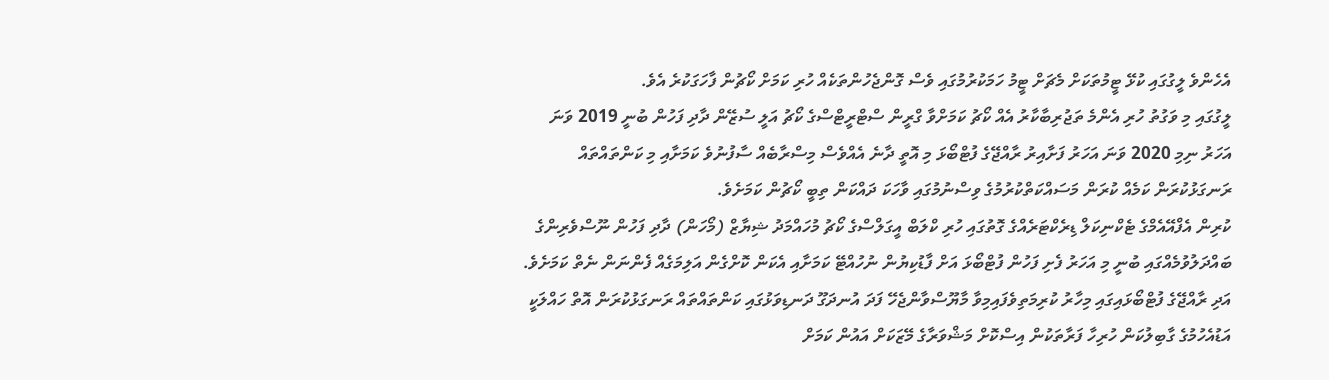އެހެންވެ ލީގުގައި ކުޅޭ ޓީމުތަކަށް މެޗަށް ޓީމު ހަމަކުރުމުގައި ވެސް ގޮންޖެހުންތަކެއް ހުރި ކަމަށް ކޯޗުން ފާހަގަކުރެ އެވެ.
ލީގުގައި މި ވަގުތު ހުރި އެންމެ ތަޖުރިބާކާރު އެއް ކޯޗު ކަމަށްވާ ގްރީން ސްޓްރީޓްސްގެ ކޯޗު އަލީ ސުޒޭން ދާދި ފަހުން ބުނީ 2019 ވަނަ އަހަރު ނިމި 2020 ވަނަ އަހަރު ފަށާއިރު ރާއްޖޭގެ ފުޓްބޯޅަ މި އޮތީ ދާނެ އެއްވެސް މިސްރާބެއް ސާފުނުވެ ކަމަށާއި މި ކަންތައްތައް ރަނގަޅުކުރަން ކަމެއް ކުރަން މަސައްކަތްކުރުމުގެ ވިސްނުމުގައި ވާހަކަ ދައްކަން ތިބީ ކޯޗުން ކަމަށެވެ.
ކުރިން އެފްއޭއެމްގެ ޓެކްނިކަލް ޑިރެކްޓަރެއްގެ ގޮތުގައި ހުރި ކްލަބް އީގަލްސްގެ ކޯޗު މުހައްމަދު ޝިޔާޒް (މޯހަން) ދާދި ފަހުން ނޫސްވެރިންގެ ބައްދަލުވުމެއްގައި ބުނީ މި އަހަރު ފެށި ފަހުން ފުޓްބޯޅަ އަށް ފާޑުކިޔުން ނުހުއްޓޭ ކަމަށާއި އެކަން ކޮށްގެން އަލިމަގެއް ފެންނަން ނެތް ކަމަށެވެ. އަދި ރާއްޖޭގެ ފުޓްބޯޅައިގައި މިހާރު ކުރިމަތިވެފައިމިވާ މާޔޫސްވާންޖެހޭ ފަދަ އުނދަގޫ ދަނޑިވަޅުގައި ކަންތައްތައް ރަނގަޅުކުރަން އޮތް ހައްލަކީ އަޑުއެހުމުގެ ގާބިލުކަން ހުރިހާ ފަރާތަކުން އިސްކޮށް މަޝްވަރާގެ މޭޒަކަށް އައުން ކަމަށް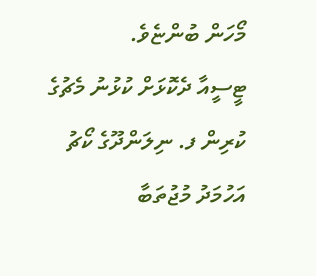މޯހަން ބުންޏެވެ.
ޓީސީއާ ދެކޮޅަށް ކުޅުނު މެޗުގެ ކުރިން ފ. ނިލަންދޫގެ ކޯޗު އަހުމަދު މުޖުތަބާ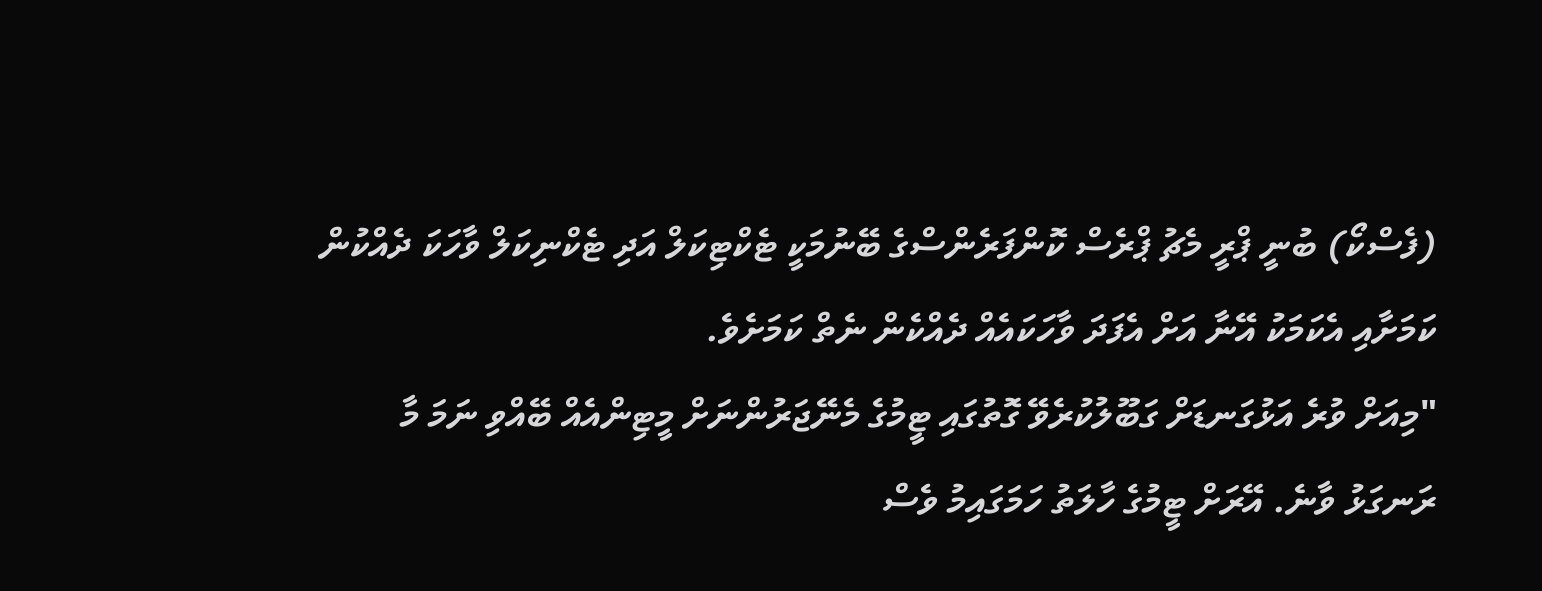(ފެސްކޯ) ބުނީ ޕްރީ މެޗު ޕްރެސް ކޮންފަރެންސްގެ ބޭނުމަކީ ޓެކްޓިކަލް އަދި ޓެކްނިކަލް ވާހަކަ ދެއްކުން ކަމަށާއި އެކަމަކު އޭނާ އަށް އެފަދަ ވާހަކައެއް ދެއްކެން ނެތް ކަމަށެވެ.
"މިއަށް ވުރެ އަޅުގަނޑަށް ގަބޫލުކުރެވޭ ގޮތުގައި ޓީމުގެ މެނޭޖަރުންނަށް މީޓިންއެއް ބޭއްވި ނަމަ މާ ރަނގަޅު ވާނެ. އޭރަށް ޓީމުގެ ހާލަތު ހަމަގައިމު ވެސް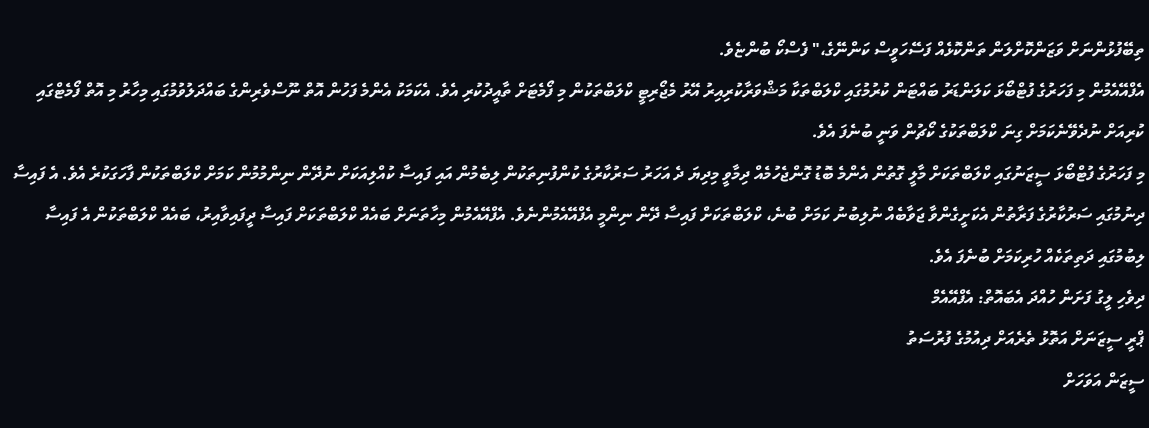ތިބޭފުޅުންނަށް ވަޒަންކޮށްލަން ތަންކޮޅެއް ފަސޭހަވީސް ކަންނޭގެ،" ފެސްކޯ ބުންޏެވެ.
އެފްއޭއެމުން މި ފަހަރުގެ ފުޓްބޯޅަ ކަލަންޑަރު ބައްޓަން ކުރުމުގައި ކްލަބްތަކާ މަޝްވަރާކުރިއިރު އޭރު މެޖޯރިޓީ ކްލަބްތަކުން މި ފޯމެޓަށް ތާއީދުކުރި އެވެ. އެކަމަކު އެންމެ ފަހުން އޮތް ނޫސްވެރިންގެ ބައްދަލުވުމުގައި މިހާރު މި އޮތް ފޯމެޓްގައި ކުރިއަށް ނުދެވޭނެކަމަށް ގިނަ ކްލަބްތަކުގެ ކޯޗުން ވަނީ ބުނެފަ އެވެ.
މި ފަހަރުގެ ފުޓްބޯޅަ ސީޒަނުގައި ކްލަބްތަކަށް މާލީ ގޮތުން އެންމެ ބޮޑު ގޮންޖެހުމެއް ދިމާވީ މިދިޔަ ދެ އަހަރު ސަރުކާރުގެ ކުންފުނިތަކުން ލިބެމުން އައި ފައިސާ ކުއްލިއަކަށް ނުދޭން ނިންމުމުން ކަމަށް ކްލަބްތަކުން ފާހަގަކުރެ އެވެ. އެ ފައިސާ ދިނުމުގައި ސަރުކާރުގެ ފަރާތުން އެކަށީގެންވާ ޖަވާބެއް ނުލިބުނު ކަމަށް ބުނެ، ކްލަބްތަކަށް ފައިސާ ދޭން ނިންމީ އެފްއޭއެމުންނެވެ. އެފްއޭއެމުން މިހާތަނަށް ބައެއް ކްލަބްތަކަށް ފައިސާ ދީފައިވާއިރު، ބައެއް ކްލަބްތަކުން އެ ފައިސާ ލިބުމުގައި ދަތިތަކެއް ހުރިކަމަށް ބުނެފަ އެވެ.
ދިވެހި ލީގު ފަށަން ހުއްދަ އެބައޮތް: އެފްއޭއެމް
ޕްރީ ސީޒަނަށް އަތޮޅު ތެރެއަށް ދިއުމުގެ ފުރުސަތު
ސީޒަން އަވަހަށް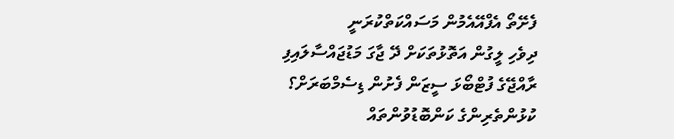ފެށޭތޯ އެފްއޭއެމުން މަސައްކަތްކުރަނީ
ދިވެހި ލީގުން އަތޮޅުތަކަށް ދޭ ޖާގަ މަޑުޖައްސާލައިފި
ރާއްޖޭގެ ފުޓްބޯޅަ ސީޒަން ފެށުން ޑިސެމްބަރަށް؟
ކުޅުންތެރިންގެ ކަންބޮޑުވުންތައް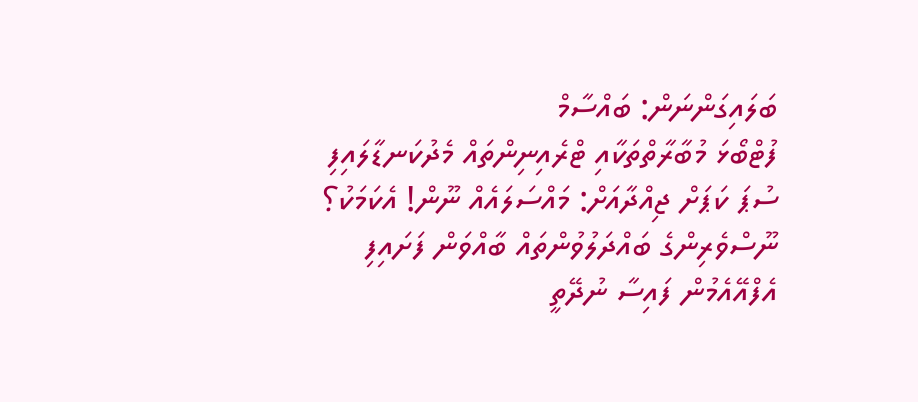ބަލައިގަންނަން: ބައްސާމް
ފުޓްބޯޅަ މުބާރާތްތަކާއި ޓްރެއިނިންތައް މެދުކަނޑާލައިފި
ސުޕަ ކަޕަށް ޖިއްދާއަށް: މައްސަލައެއް ނޫން! އެކަމަކު؟
ނޫސްވެރިންގެ ބައްދަލުވުންތައް ބާއްވަން ފަށައިފި
އެފްއޭއެމުން ފައިސާ ނުދޭތީ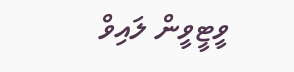ވީޓީވީން ލައިވް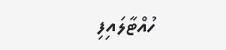ހުއްޓާލައިފި